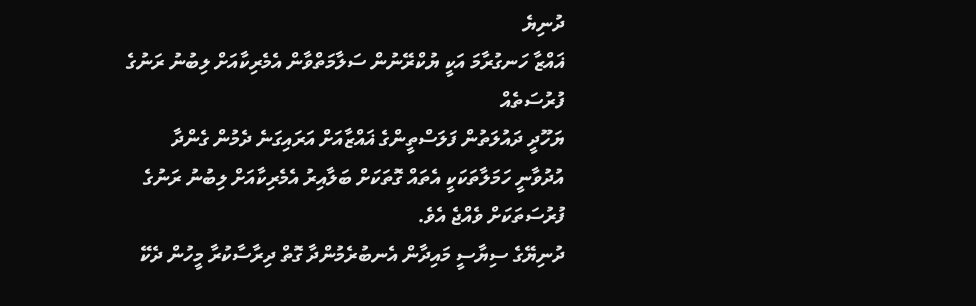ދުނިޔެ
ޣައްޒާ ހަނގުރާމަ އަކީ ޔުކްރޭނުން ސަލާމަތްވާން އެމެރިކާއަށް ލިބުނު ރަނުގެ ފުރުސަތެއް
ޔަހޫދީ ދައުލަތުން ފަލަސްތީންގެ ޣައްޒާއަށް އަރައިގަނެ ދެމުން ގެންދާ އުދުވާނީ ހަމަލާތަކަކީ އެތައް ގޮތަކަށް ބަލާއިރު އެމެރިކާއަށް ލިބުނު ރަނުގެ ފުރުސަތަކަށް ވެއްޖެ އެވެ.
ދުނިޔޭގެ ސިޔާސީ މައިދާން އެނބުރެމުންދާ ގޮތް ދިރާސާކުރާ މީހުން ދެކޭ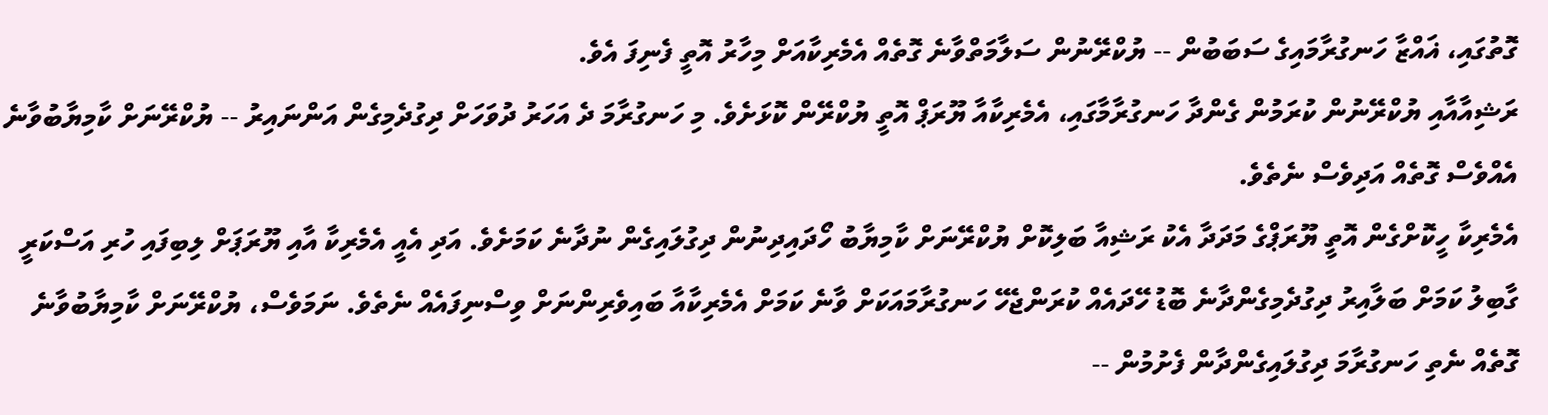ގޮތުގައި، ޣައްޒާ ހަނގުރާމައިގެ ސަބަބުން -- ޔުކްރޭނުން ސަލާމަތްވާނެ ގޮތެއް އެމެރިކާއަށް މިހާރު އޮތީ ފެނިފަ އެވެ.
ރަޝިއާއާއި ޔުކްރޭނުން ކުރަމުން ގެންދާ ހަނގުރާމާގައި، އެމެރިކާއާ ޔޫރަޕް އޮތީ ޔުކްރޭން ކޮޅަށެވެ. މި ހަނގުރާމަ ދެ އަހަރު ދުވަހަށް ދިގުދެމިގެން އަންނައިރު -- ޔުކްރޭނަށް ކާމިޔާބުވާނެ އެއްވެސް ގޮތެއް އަދިވެސް ނެތެވެ.
އެމެރިކާ ހީކޮށްގެން އޮތީ ޔޫރަޕްގެ މަދަދާ އެކު ރަޝިއާ ބަލިކޮށް ޔުކްރޭނަށް ކާމިޔާބު ހޯދައިދިނުން ދިގުލައިގެން ނުދާނެ ކަމަށެވެ. އަދި އެއީ އެމެރިކާ އާއި ޔޫރަޕަށް ލިބިފައި ހުރި އަސްކަރީ ގާބިލު ކަމަށް ބަލާއިރު ދިގުދެމިގެންދާނެ ބޮޑު ހޭދައެއް ކުރަންޖެހޭ ހަނގުރާމައަކަށް ވާނެ ކަމަށް އެމެރިކާއާ ބައިވެރިންނަށް ވިސްނިފައެއް ނެތެވެ. ނަމަވެސް، ޔުކްރޭނަށް ކާމިޔާބުވާނެ ގޮތެއް ނެތި ހަނގުރާމަ ދިގުލައިގެންދާން ފެށުމުން --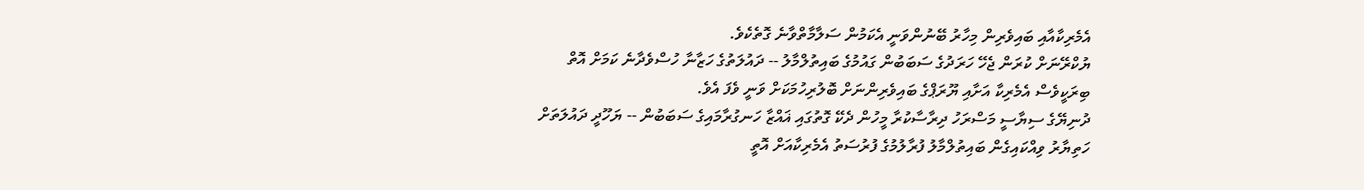އެމެރިކާއާއި ބައިވެރިން މިހާރު ބޭނުންވަނީ އެކަމުން ސަލާމާތްވާނެ ގޮތެކެވެ.
ޔުކްރޭނަށް ކުރަން ޖެހޭ ހަރަދުގެ ސަބަބުން ގައުމުގެ ބައިތުލްމާލު -- ދައުލަތުގެ ހަޒާނާ ހުސްވެދާނެ ކަމަށް އޮތް ބިރަކީވެސް އެމެރިކާ އަށާއި ޔޫރަޕްގެ ބައިވެރިންނަށް ބޮލުރިހުމަކަށް ވަނީ ވެފަ އެވެ.
ދުނިޔޭގެ ސިޔާސީ މަސްރަހު ދިރާސާކުރާ މީހުން ދެކޭ ގޮތުގައި ޣައްޒާ ހަނގުރާމައިގެ ސަބަބުން -- ޔަހޫދީ ދައުލަތަށް ހަތިޔާރު ވިއްކައިގެން ބައިތުލްމާލު ފުރާލުމުގެ ފުރުސަތު އެމެރިކާއަށް އޮތީ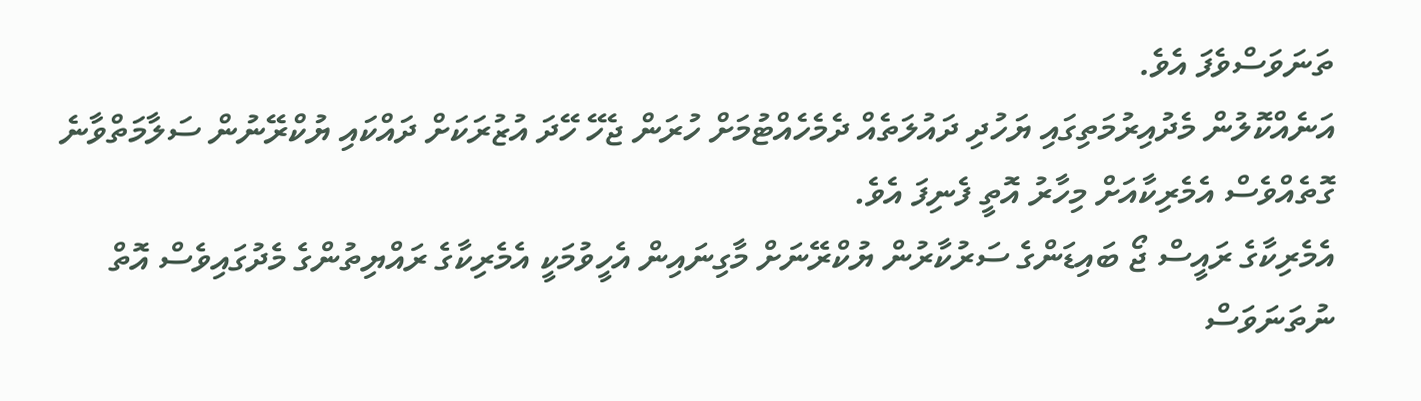ތަނަވަސްވެފަ އެވެ.
އަނެއްކޮލުން މެދުއިރުމަތިގައި ޔަހުދި ދައުލަތެއް ދެމެހެއްޓުމަށް ހުރަން ޖެހޭ ހޭދަ އުޒުރަކަށް ދައްކައި ޔުކްރޭނުން ސަލާމަތްވާނެ ގޮތެއްވެސް އެމެރިކާއަށް މިހާރު އޮތީ ފެނިފަ އެވެ.
އެމެރިކާގެ ރައީސް ޖޯ ބައިޑަންގެ ސަރުކާރުން ޔުކްރޭނަށް މާގިނައިން އެހީވުމަކީ އެމެރިކާގެ ރައްޔިތުންގެ މެދުގައިވެސް އޮތް ނުތަނަވަސް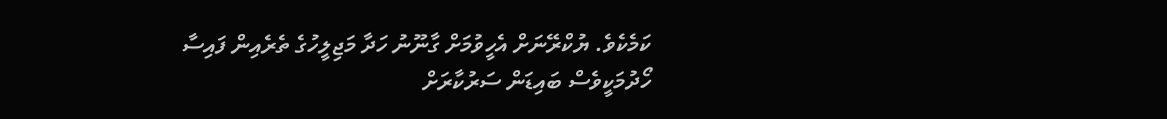ކަމެކެވެ. ޔުކްރޭނަށް އެހީވުމަށް ގާނޫނު ހަދާ މަޖިލީހުގެ ތެރެއިން ފައިސާ ހޯދުމަކީވެސް ބައިޑަން ސަރުކާރަށް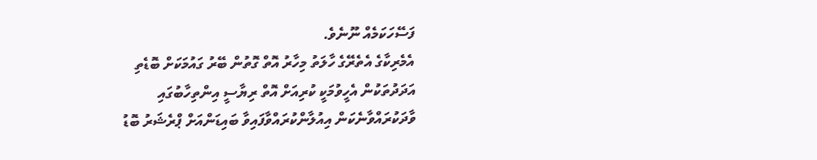ފަސޭހަކަމެއް ނޫނެވެ.
އެމެރިކާގެ އެތެރޭގެ ހާލަތު މިހާރު އޮތް ގޮތުން ބޭރު ގައުމަކަށް ބޮޑެތި އަދަދުތަކުން އެހީވުމަކީ ކުރިއަށް އޮތް ރިޔާސީ އިންތިހާބުގައި ވާދަކުރައްވާނެކަން އިއުލާންކުރައްވާފައިވާ ބައިޑަންއަށް ޕްރެޝަރު ބޮޑު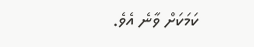ކަމަކަށް ވާނެ އެވެ.